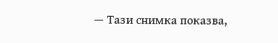— Тази снимка показва,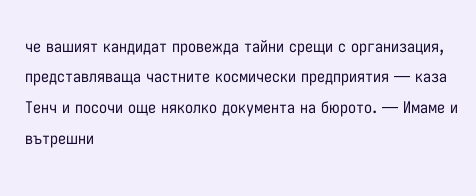че вашият кандидат провежда тайни срещи с организация, представляваща частните космически предприятия — каза Тенч и посочи още няколко документа на бюрото. — Имаме и вътрешни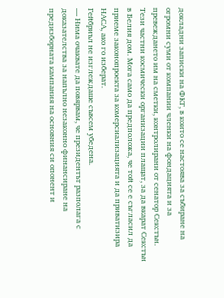докладни записки на ФКГ, в които се настоява за събиране на огромни суми от компании членки на фондацията и за превеждането им на сметки, контролирани от сенатор Секстън. Тези частни космически организации плащат, за да вкарат Секстън в Белия дом. Мога само да предположа, че той се е съгласил да приеме законопроекта за комерсиализацията и да приватизира НАСА, ако го изберат.
Гейбриъл не изглеждаше съвсем убедена.
— Нима очаквате да повярвам, че президентът разполага с доказателства за напълно незаконно финансиране на предизборната кампания на основния си опонент и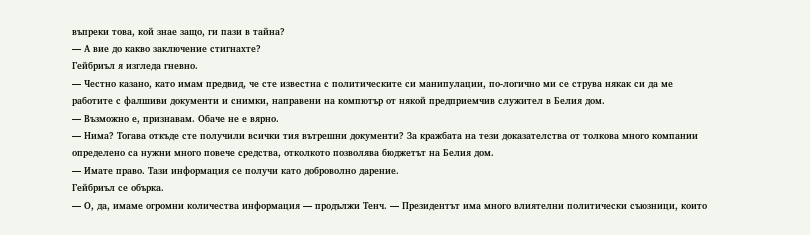въпреки това, кой знае защо, ги пази в тайна?
— А вие до какво заключение стигнахте?
Гейбриъл я изгледа гневно.
— Честно казано, като имам предвид, че сте известна с политическите си манипулации, по-логично ми се струва някак си да ме работите с фалшиви документи и снимки, направени на компютър от някой предприемчив служител в Белия дом.
— Възможно е, признавам. Обаче не е вярно.
— Нима? Тогава откъде сте получили всички тия вътрешни документи? За кражбата на тези доказателства от толкова много компании определено са нужни много повече средства, отколкото позволява бюджетът на Белия дом.
— Имате право. Тази информация се получи като доброволно дарение.
Гейбриъл се обърка.
— О, да, имаме огромни количества информация — продължи Тенч. — Президентът има много влиятелни политически съюзници, които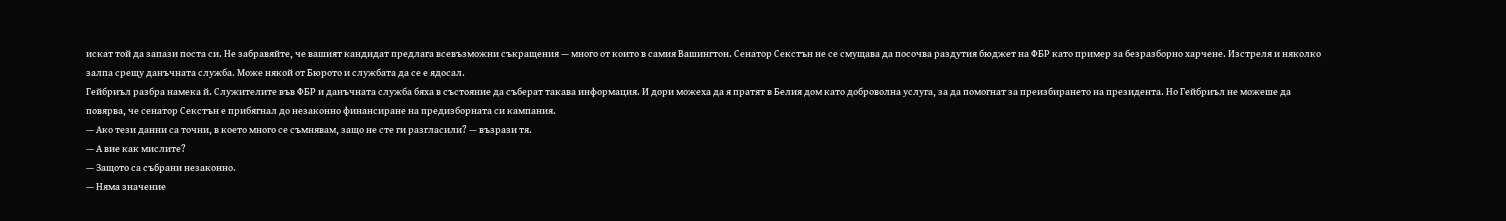искат той да запази поста си. Не забравяйте, че вашият кандидат предлага всевъзможни съкращения — много от които в самия Вашингтон. Сенатор Секстън не се смущава да посочва раздутия бюджет на ФБР като пример за безразборно харчене. Изстреля и няколко залпа срещу данъчната служба. Може някой от Бюрото и службата да се е ядосал.
Гейбриъл разбра намека й. Служителите във ФБР и данъчната служба бяха в състояние да съберат такава информация. И дори можеха да я пратят в Белия дом като доброволна услуга, за да помогнат за преизбирането на президента. Но Гейбриъл не можеше да повярва, че сенатор Секстън е прибягнал до незаконно финансиране на предизборната си кампания.
— Ако тези данни са точни, в което много се съмнявам, защо не сте ги разгласили? — възрази тя.
— А вие как мислите?
— Защото са събрани незаконно.
— Няма значение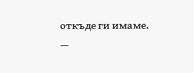откъде ги имаме.
—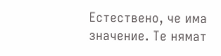Естествено, че има значение. Те нямат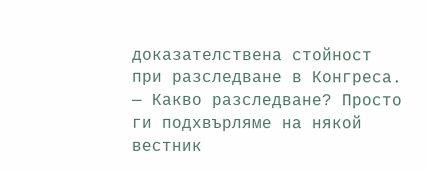доказателствена стойност при разследване в Конгреса.
— Какво разследване? Просто ги подхвърляме на някой вестник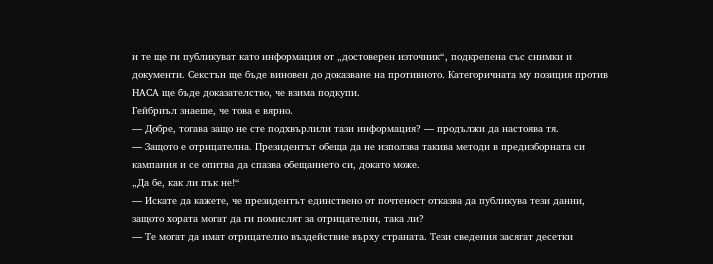и те ще ги публикуват като информация от „достоверен източник“, подкрепена със снимки и документи. Секстън ще бъде виновен до доказване на противното. Категоричната му позиция против НАСА ще бъде доказателство, че взима подкупи.
Гейбриъл знаеше, че това е вярно.
— Добре, тогава защо не сте подхвърлили тази информация? — продължи да настоява тя.
— Защото е отрицателна. Президентът обеща да не използва такива методи в предизборната си кампания и се опитва да спазва обещанието си, докато може.
„Да бе, как ли пък не!“
— Искате да кажете, че президентът единствено от почтеност отказва да публикува тези данни, защото хората могат да ги помислят за отрицателни, така ли?
— Те могат да имат отрицателно въздействие върху страната. Тези сведения засягат десетки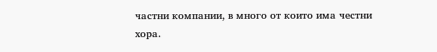частни компании, в много от които има честни хора.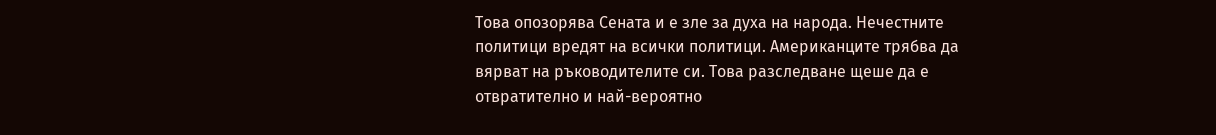Това опозорява Сената и е зле за духа на народа. Нечестните политици вредят на всички политици. Американците трябва да вярват на ръководителите си. Това разследване щеше да е отвратително и най-вероятно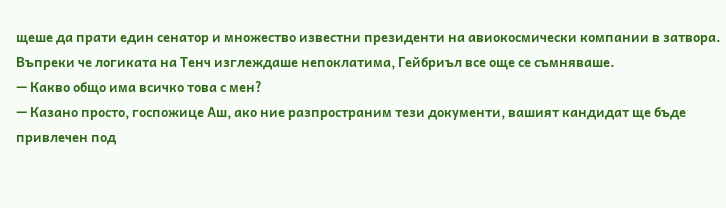щеше да прати един сенатор и множество известни президенти на авиокосмически компании в затвора.
Въпреки че логиката на Тенч изглеждаше непоклатима, Гейбриъл все още се съмняваше.
— Какво общо има всичко това с мен?
— Казано просто, госпожице Аш, ако ние разпространим тези документи, вашият кандидат ще бъде привлечен под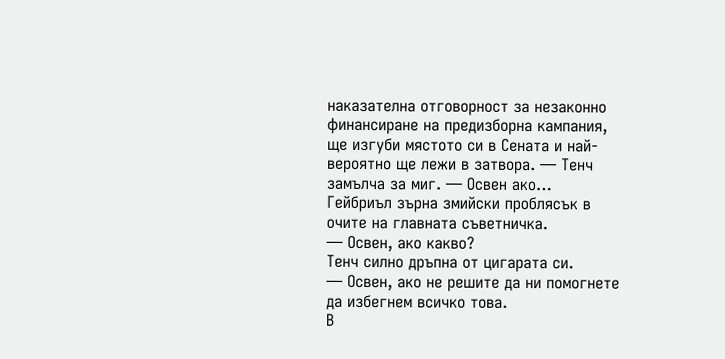наказателна отговорност за незаконно финансиране на предизборна кампания, ще изгуби мястото си в Сената и най-вероятно ще лежи в затвора. — Тенч замълча за миг. — Освен ако…
Гейбриъл зърна змийски проблясък в очите на главната съветничка.
— Освен, ако какво?
Тенч силно дръпна от цигарата си.
— Освен, ако не решите да ни помогнете да избегнем всичко това.
В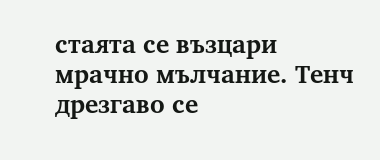стаята се възцари мрачно мълчание. Тенч дрезгаво се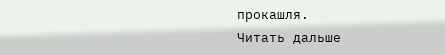прокашля.
Читать дальше